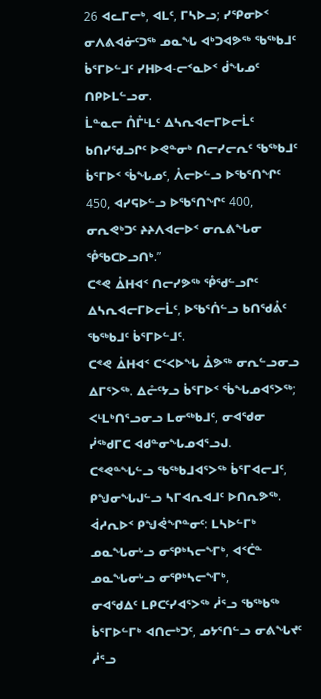26 ᐊᓚᒥᓕᒃ, ᐊᒪᑦ, ᒥᓴᐅᓗ; ᓯᕿᓂᐅᑉ ᓂᐱᕕᐊᓃᑦᑐᖅ ᓄᓇᖓ ᐊᒃᑐᐊᕗᖅ ᖃᖅᑲᒧᑦ ᑳᕐᒥᐅᓪᒧᑦ ᓯᕼᐅᐊ-ᓕᑉᓇᐅᑉ ᑰᖓᓄᑦ ᑎᑭᐅᒪᓪᓗᓂ.
ᒫᓐᓇᓕ ᑍᒤᒻᒪᑦ ᐃᓴᕆᐊᓕᒥᐅᓕᒫᑦ ᑲᑎᓯᖁᓗᒋᑦ ᐅᕙᓐᓂᒃ ᑎᓕᓯᓕᕆᑦ ᖃᖅᑲᒧᑦ ᑳᕐᒥᐅᑉ ᖄᖓᓄᑦ, ᐰᓕᐅᓪᓗ ᐅᖃᕐᑎᖏᑦ 450, ᐊᓯᕋᐅᓪᓗ ᐅᖃᕐᑎᖏᑦ 400, ᓂᕆᕙᒃᑐᑦ ᔨᔨᐱᐊᓕᐅᑉ ᓂᕆᕕᖓᓂ ᕾᖃᑕᐅᓗᑎᒃ.”
ᑕᕝᕙ ᐂᕼᐊᑉ ᑎᓕᓯᕗᖅ ᕾᖁᓪᓗᒋᑦ ᐃᓴᕆᐊᓕᒥᐅᓕᒫᑦ, ᐅᖃᕐᑏᓪᓗ ᑲᑎᖁᕔᑦ ᖃᖅᑲᒧᑦ ᑳᕐᒥᐅᓪᒧᑦ.
ᑕᕝᕙ ᐂᕼᐊᑉ ᑕᑉᐸᐅᖓ ᐂᕗᖅ ᓂᕆᓪᓗᓂᓗ ᐃᒥᕐᐳᖅ. ᐃᓔᑦᔭᓗ ᑳᕐᒥᐅᑉ ᖄᖓᓄᐊᕐᐳᖅ; ᐸᒻᒪᒃᑎᕐᓗᓂᓗ ᒪᓂᖅᑲᒧᑦ, ᓂᐊᖁᓂ ᓰᖅᑯᒥᑕ ᐊᑯᓐᓂᖓᓄᐊᕐᓗᒍ.
ᑕᕝᕙᓐᖓᓪᓗ ᖃᖅᑲᒧᐊᕐᐳᖅ ᑳᕐᒥᐊᓕᒧᑦ, ᑭᖑᓂᖓᒍᓪᓗ ᓴᒥᐊᕆᐊᒧᑦ ᐅᑎᕆᕗᖅ.
ᐋᓱᕆᐅᑉ ᑭᖑᕚᖏᓐᓂᑦ: ᒪᓴᐅᓪᒥᒃ ᓄᓇᖓᓂᒡᓗ ᓂᕿᒃᓴᓕᖕᒥᒃ, ᐊᑉᑖᓐ ᓄᓇᖓᓂᒡᓗ ᓂᕿᒃᓴᓕᖕᒥᒃ,
ᓂᐊᖁᐃᑦ ᒪᑭᑕᑦᓯᐊᕐᐳᖅ ᓲᕐᓗ ᖃᖅᑲᖅ ᑳᕐᒥᐅᓪᒥᒃ ᐊᑎᓕᒃᑐᑦ, ᓄᔭᕐᑎᓪᓗ ᓂᕕᖓᔪᑦ ᓲᕐᓗ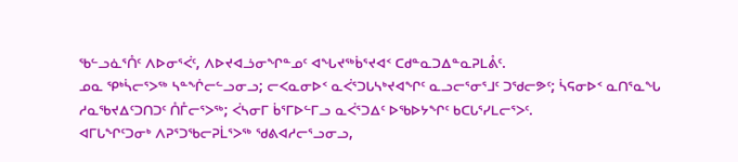ᖃᓪᓗᓈᕐᑍᑦ ᐱᐅᓂᕐᐹᑦ, ᐱᐅᔪᐊᓘᓂᖏᓐᓄᑦ ᐊᖓᔪᖅᑳᕐᔪᐊᑉ ᑕᑯᓐᓇᑐᐃᓐᓇᕈᒪᕔᑦ.
ᓄᓇ ᕿᒃᓵᓕᕐᐳᖅ ᓴᓐᖐᓕᓪᓗᓂᓗ; ᓕᐸᓇᓂᐅᑉ ᓇᐹᕐᑐᒐᓴᒃᔪᐊᖏᑦ ᓇᓗᓕᕐᓂᕐᒧᑦ ᑐᖁᓕᕗᑦ; ᓵᕋᓂᐅᑉ ᓇᑎᕐᓇᖓ ᓱᓇᖃᔪᐃᑦᑐᑎᑐᑦ ᑍᒤᓕᕐᐳᖅ; ᐹᓴᓂᒥ ᑳᕐᒥᐅᓪᒥᓗ ᓇᐹᕐᑐᐃᑦ ᐅᖃᐅᔭᖏᑦ ᑲᑕᒐᕐᓯᒪᓕᕐᐳᑦ.
ᐊᒥᒐᖏᑦᑐᓂᒃ ᐱᕈᕐᑐᖃᓕᕈᒫᕐᐳᖅ ᖁᕕᐊᓱᓕᕐᓗᓂᓗ,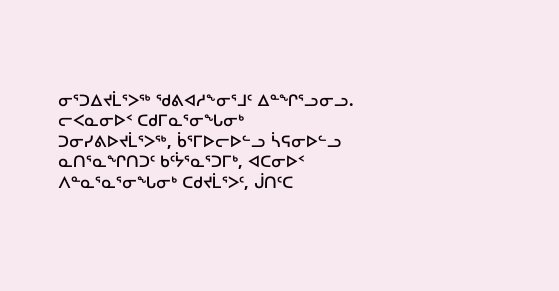ᓂᕐᑐᐃᔪᒫᕐᐳᖅ ᖁᕕᐊᓱᖕᓂᕐᒧᑦ ᐃᓐᖏᕐᓗᓂᓗ. ᓕᐸᓇᓂᐅᑉ ᑕᑯᒥᓇᕐᓂᖓᓂᒃ ᑐᓂᓯᕕᐅᔪᒫᕐᐳᖅ, ᑳᕐᒥᐅᓕᐅᓪᓗ ᓵᕋᓂᐅᓪᓗ ᓇᑎᕐᓇᖏᑎᑐᑦ ᑲᑦᔮᕐᓇᕐᑐᒥᒃ, ᐊᑕᓂᐅᑉ ᐱᓐᓇᕐᓇᕐᓂᖓᓂᒃ ᑕᑯᔪᒫᕐᐳᑦ, ᒎᑎᑦᑕ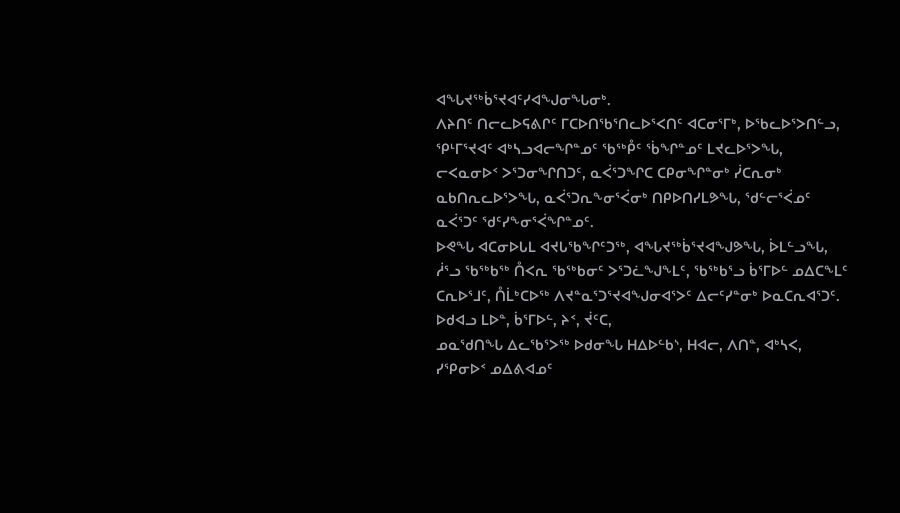ᐊᖓᔪᖅᑳᕐᔪᐊᑦᓯᐊᖑᓂᖓᓂᒃ.
ᐱᔨᑎᑦ ᑎᓕᓚᐅᕋᕕᒋᑦ ᒥᑕᐅᑎᖃᕐᑎᓚᐅᕐᐸᑎᑦ ᐊᑕᓂᕐᒥᒃ, ᐅᖃᓚᐅᕐᐳᑎᓪᓗ, ᕿᒻᒥᕐᔪᐊᑦ ᐊᒃᓴᓗᐊᓕᖏᓐᓄᑦ ᖃᖅᑬᑦ ᖄᖏᓐᓄᑦ ᒪᔪᓚᐅᕐᐳᖓ, ᓕᐸᓇᓂᐅᑉ ᐳᕐᑐᓂᖏᑎᑐᑦ, ᓇᐹᕐᑐᖏᑕ ᑕᑭᓂᖏᓐᓂᒃ ᓰᑕᕆᓂᒃ ᓇᑲᑎᕆᓚᐅᕐᐳᖓ, ᓇᐹᕐᑐᕆᖕᓂᕐᐹᓂᒃ ᑎᑭᐅᑎᓯᒪᕗᖓ, ᖁᓪᓕᕐᐹᓄᑦ ᓇᐹᕐᑐᑦ ᖁᑦᓯᖕᓂᕐᐹᖏᓐᓄᑦ.
ᐅᕙᖓ ᐊᑕᓂᐅᒐᒪ ᐊᔪᒐᖃᖏᑦᑐᖅ, ᐊᖓᔪᖅᑳᕐᔪᐊᖑᕗᖓ, ᐆᒪᓪᓗᖓ, ᓲᕐᓗ ᖃᖅᑲᖅ ᑍᐸᕆ ᖃᖅᑲᓂᑦ ᐳᕐᑐᓛᖑᖕᒪᑦ, ᖃᖅᑲᕐᓗ ᑳᕐᒥᐅᓪ ᓄᐃᑕᖕᒪᑦ ᑕᕆᐅᕐᒧᑦ, ᑍᒫᒃᑕᐅᖅ ᐱᔪᓐᓇᕐᑐᕐᔪᐊᖑᓂᐊᕐᐳᑦ ᐃᓕᑦᓯᓐᓂᒃ ᐅᓇᑕᕆᐊᕐᑐᑦ.
ᐅᑯᐊᓗ ᒪᐅᓐ, ᑳᕐᒥᐅᓪ, ᔨᑉ, ᔫᑦᑕ,
ᓄᓇᖁᑎᖓ ᐃᓚᖃᕐᐳᖅ ᐅᑯᓂᖓ ᕼᐃᐅᓪᑲᔅ, ᕼᐊᓕ, ᐱᑎᓐ, ᐊᒃᓴᐸ,
ᓯᕿᓂᐅᑉ ᓄᐃᕕᐊᓄᑦ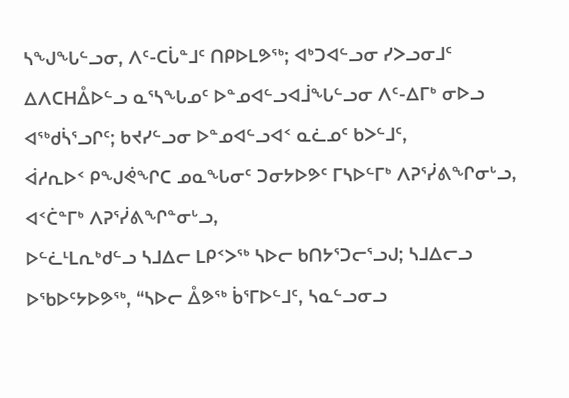ᓴᖑᖓᓪᓗᓂ, ᐱᑦ-ᑕᒑᓐᒧᑦ ᑎᑭᐅᒪᕗᖅ; ᐊᒃᑐᐊᓪᓗᓂ ᓯᐳᓗᓂᒧᑦ ᐃᐱᑕᕼᐂᐅᓪᓗ ᓇᕐᓴᖓᓄᑦ ᐅᓐᓄᐊᓪᓗᐊᒨᖓᓪᓗᓂ ᐱᑦ-ᐃᒥᒃ ᓂᐅᓗ ᐊᖅᑯᓵᕐᓗᒋᑦ; ᑲᔪᓯᓪᓗᓂ ᐅᓐᓄᐊᓪᓗᐊᑉ ᓇᓛᓄᑦ ᑲᐳᓪᒧᑦ,
ᐋᓱᕆᐅᑉ ᑭᖑᕚᖏᑕ ᓄᓇᖓᓂᑦ ᑐᓂᔭᐅᕗᑦ ᒥᓴᐅᓪᒥᒃ ᐱᕈᕐᓰᕕᖏᓂᒡᓗ, ᐊᑉᑖᓐᒥᒃ ᐱᕈᕐᓰᕕᖏᓐᓂᒡᓗ,
ᐅᓪᓛᒻᒪᕆᒃᑯᓪᓗ ᓴᒧᐃᓕ ᒪᑭᑉᐳᖅ ᓴᐅᓕ ᑲᑎᔭᕐᑐᓕᕐᓗᒍ; ᓴᒧᐃᓕᓗ ᐅᖃᐅᑦᔭᐅᕗᖅ, “ᓴᐅᓕ ᐂᕗᖅ ᑳᕐᒥᐅᓪᒧᑦ, ᓴᓇᓪᓗᓂᓗ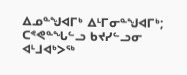ᐃᓄᓐᖑᐊᒥᒃ ᐃᒻᒥᓂᓐᖑᐊᒥᒃ; ᑕᕝᕙᓐᖓᓪᓗ ᑲᔪᓯᓪᓗᓂ ᐊᒻᒧᐊᒃᐳᖅ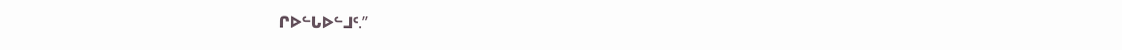ᒋᐅᓪᒐᐅᓪᒧᑦ.”